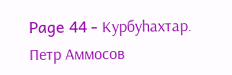Page 44 - Курбуһахтар. Петр Аммосов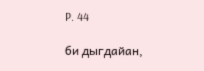P. 44

би дыгдайан,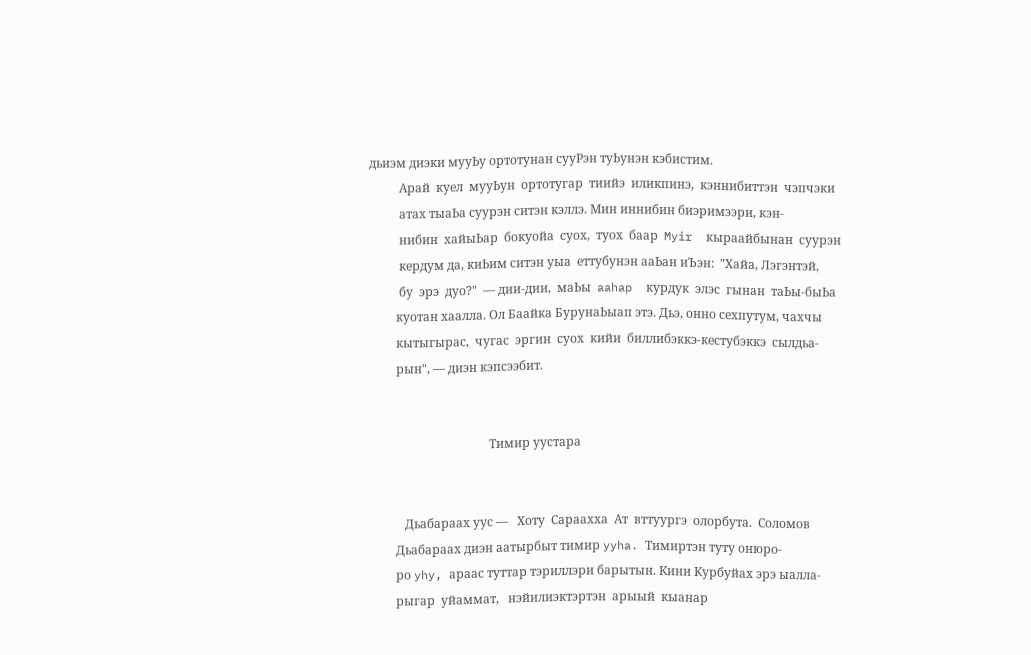дьиэм диэки мууЬу ортотунан сууРэн туЬунэн кэбистим.
          Арай  куел  мууЬун  ортотугар  тиийэ  иликпинэ,  кэннибиттэн  чэпчэки
          атах тыаЬа суурэн ситэн кэллэ. Мин иннибин биэримээри, кэн-
          нибин  хайыЬар  бокуойа  суох,  туох  баар  Myir  кыраайбынан  суурэн
          кердум да, киЬим ситэн уыа  еттубунэн ааЬан иЪэн:  "Хайа, Лэгэнтэй,
          бу  эрэ  дуо?"  — дии-дии,  маЬы  aahap  курдук  элэс  гынан  таЬы-быЬа
         куотан хаалла. Ол Баайка БурунаЬыап этэ. Дьэ, онно сехпутум, чахчы
         кытыгырас,  чугас  эргин  суох  кийи  биллибэккэ-кестубэккэ  сылдьа-
         рын", — диэн кэпсээбит.


                                        Тимир уустара


            Дьабараах уус —   Хоту  Сараахха  Ат  вттуургэ  олорбута.  Соломов
         Дьабараах диэн аатырбыт тимир yyha. Тимиртэн туту онюро-
         ро yhy, араас туттар тэриллэри барытын. Кини Курбуйах эрэ ыалла-
         рыгар  уйаммат,   нэйилиэктэртэн  арыый  кыанар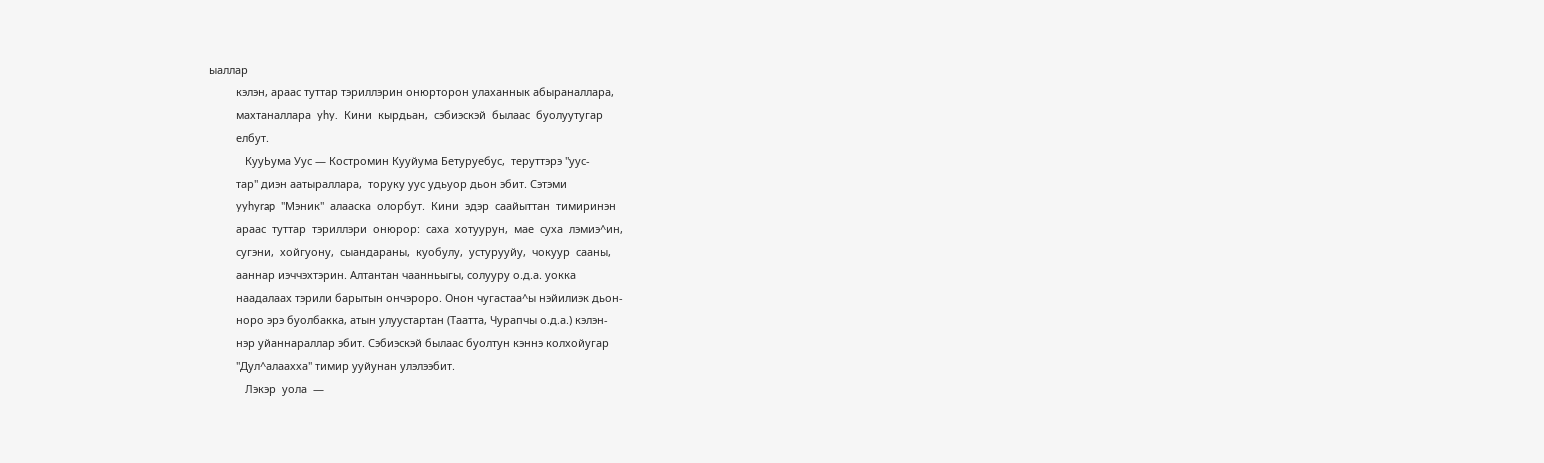ыаллар
         кэлэн, араас туттар тэриллэрин онюрторон улаханнык абыраналлара,
         махтаналлара  yhy.  Кини  кырдьан,  сэбиэскэй  былаас  буолуутугар
         елбут.
            КууЬума Уус — Костромин Кууйума Бетуруебус,  теруттэрэ "уус-
         тар" диэн аатыраллара,  торуку уус удьуор дьон эбит. Сэтэми
         yyhyrap  "Мэник"  алааска  олорбут.  Кини  эдэр  саайыттан  тимиринэн
         араас  туттар  тэриллэри  онюрор:  саха  хотуурун,  мае  суха  лэмиэ^ин,
         сугэни,  хойгуону,  сыандараны,  куобулу,  устурууйу,  чокуур  сааны,
         ааннар иэччэхтэрин. Алтантан чаанньыгы, солууру о.д.а. уокка
         наадалаах тэрили барытын ончэроро. Онон чугастаа^ы нэйилиэк дьон-
         норо эрэ буолбакка, атын улуустартан (Таатта, Чурапчы о.д.а.) кэлэн-
         нэр уйаннараллар эбит. Сэбиэскэй былаас буолтун кэннэ колхойугар
         "Дул^алаахха" тимир ууйунан улэлээбит.
            Лэкэр  уола  —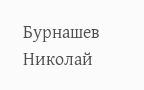Бурнашев  Николай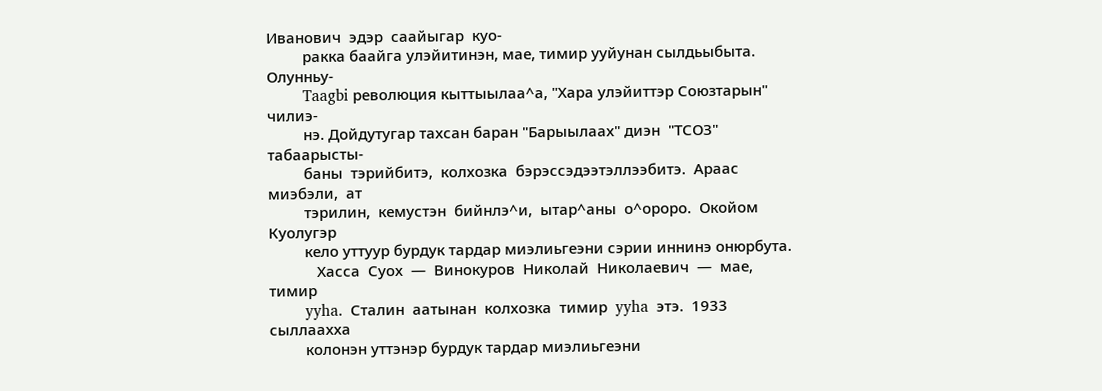Иванович  эдэр  саайыгар  куо-
         ракка баайга улэйитинэн, мае, тимир ууйунан сылдьыбыта. Олунньу-
         Taagbi революция кыттыылаа^а, "Хара улэйиттэр Союзтарын" чилиэ-
         нэ. Дойдутугар тахсан баран "Барыылаах" диэн  "ТСОЗ" табаарысты-
         баны  тэрийбитэ,  колхозка  бэрэссэдээтэллээбитэ.  Араас  миэбэли,  ат
         тэрилин,  кемустэн  бийнлэ^и,  ытар^аны  о^ороро.  Окойом  Куолугэр
         кело уттуур бурдук тардар миэлиьгеэни сэрии иннинэ онюрбута.
            Хасса  Суох  —  Винокуров  Николай  Николаевич  —  мае,  тимир
         yyha.  Сталин  аатынан  колхозка  тимир  yyha  этэ.  1933  сыллаахха
         колонэн уттэнэр бурдук тардар миэлиьгеэни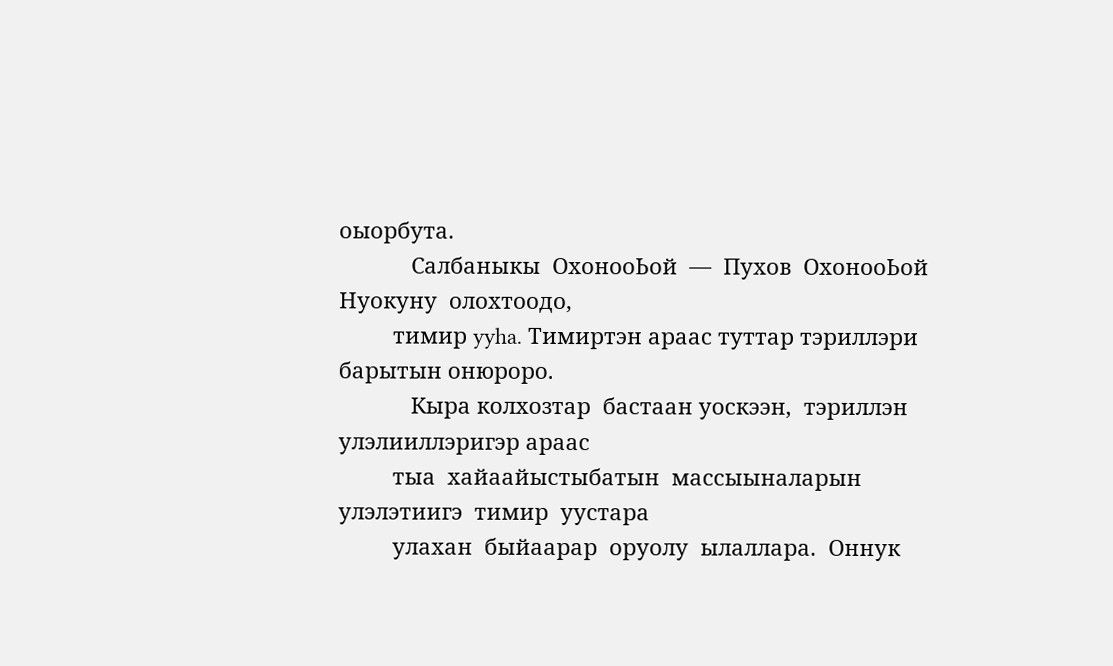оыорбута.
            Салбаныкы  ОхонооЬой  —  Пухов  ОхонооЬой  Нуокуну  олохтоодо,
         тимир yyha. Тимиртэн араас туттар тэриллэри барытын онюроро.
            Кыра колхозтар  бастаан уоскээн,  тэриллэн улэлииллэригэр араас
         тыа  хайаайыстыбатын  массыыналарын  улэлэтиигэ  тимир  уустара
         улахан  быйаарар  оруолу  ылаллара.  Оннук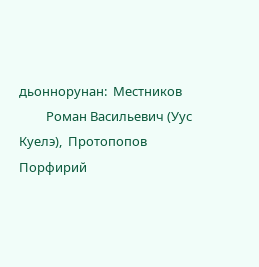дьоннорунан:  Местников
         Роман Васильевич (Уус Куелэ),  Протопопов  Порфирий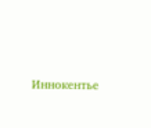Иннокентье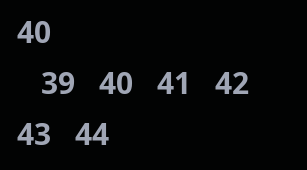40
   39   40   41   42   43   44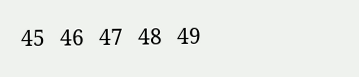45   46   47   48   49